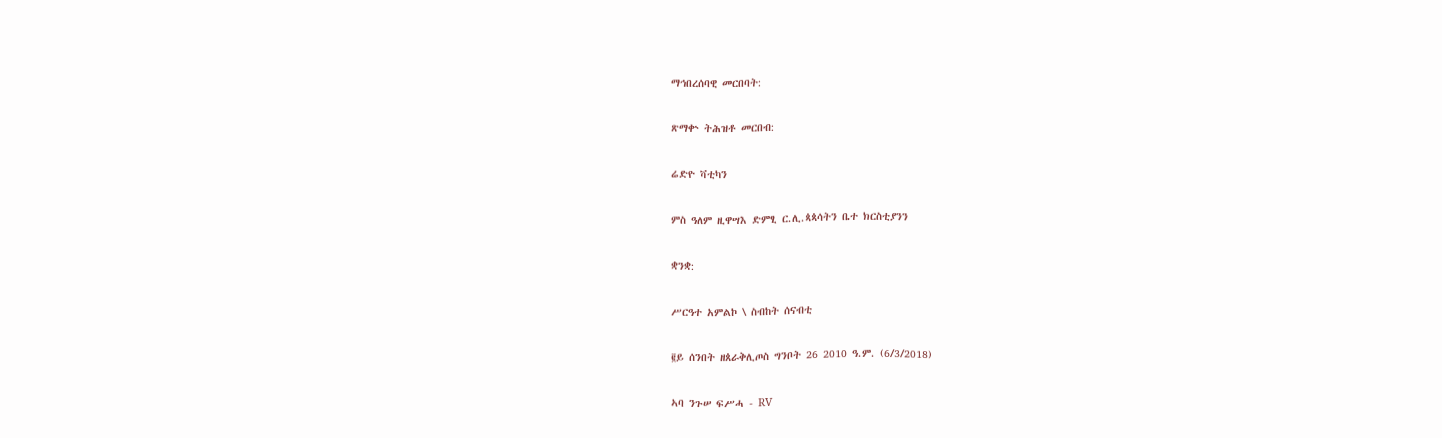ማኅበረሰባዊ መርበባት:

ጽማቍ ትሕዝቶ መርበብ:

ሬድዮ ቫቲካን

ምስ ዓለም ዚዋሣእ ድምፂ ር.ሊ.ጳጳሳትን ቤተ ክርስቲያንን

ቋንቋ:

ሥርዓተ አምልኮ \ ስብከት ሰናብቲ

፪ይ ሰንበት ዘጰራቅሊጦስ ግንቦት 26 2010 ዓ.ም. (6/3/2018)

ኣባ ንጉሠ ፍሥሓ - RV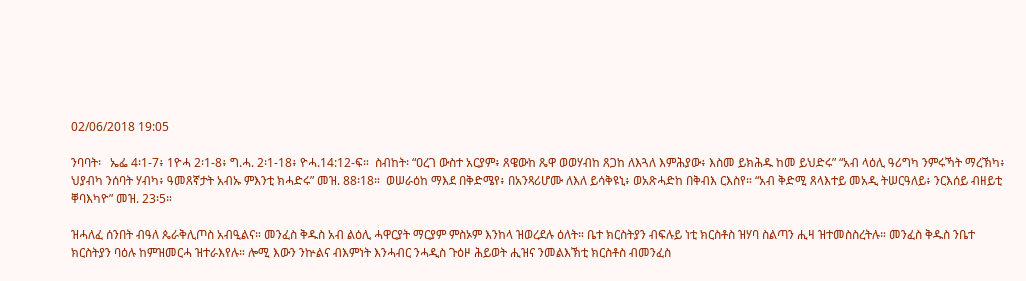02/06/2018 19:05

ንባባት፡   ኤፌ 4፡1-7፥ 1ዮሓ 2፡1-8፥ ግ.ሓ. 2፡1-18፥ ዮሓ.14:12-ፍ።  ስብከት፡ “ዐረገ ውስተ አርያም፥ ጸዌውከ ጼዋ ወወሃብከ ጸጋከ ለእጓለ እምሕያው፥ እስመ ይክሕዱ ከመ ይህድሩ” “አብ ላዕሊ ዓሪግካ ንምሩኻት ማረኽካ፥ ህያብካ ንሰባት ሃብካ፥ ዓመጸኛታት አብኡ ምእንቲ ክሓድሩ” መዝ. 88፡18።  ወሠራዕከ ማእደ በቅድሜየ፥ በአንጻሪሆሙ ለእለ ይሳቅዩኒ፥ ወአጽሓድከ በቅብእ ርእስየ። “አብ ቅድሚ ጸላእተይ መአዲ ትሠርዓለይ፥ ንርእሰይ ብዘይቲ ቐባእካዮ” መዝ. 23፡5።

ዝሓለፈ ሰንበት ብዓለ ጴራቅሊጦስ አብዒልና። መንፈስ ቅዱስ አብ ልዕሊ ሓዋርያት ማርያም ምስኦም እንከላ ዝወረደሉ ዕለት። ቤተ ክርስትያን ብፍሉይ ነቲ ክርስቶስ ዝሃባ ስልጣን ሒዛ ዝተመስስረትሉ። መንፈስ ቅዱስ ንቤተ ክርስትያን ባዕሉ ከምዝመርሓ ዝተራእየሉ። ሎሚ እውን ንኵልና ብእምነት እንሓብር ንሓዲስ ጉዕዞ ሕይወት ሒዝና ንመልእኽቲ ክርስቶስ ብመንፈስ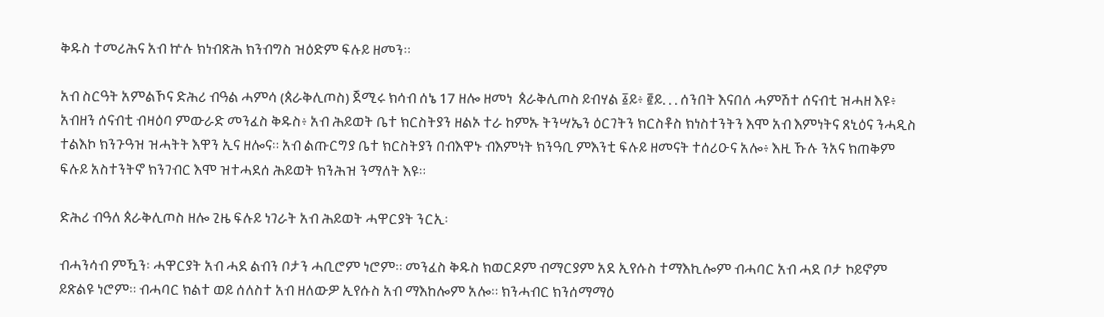ቅዱስ ተመሪሕና አብ ኵሉ ክነብጽሕ ክንብግስ ዝዕድም ፍሉይ ዘመን።

አብ ስርዓት አምልኾና ድሕሪ ብዓል ሓምሳ (ጰራቅሊጦስ) ጀሚሩ ክሳብ ሰኔ 17 ዘሎ ዘመነ  ጰራቅሊጦስ ይብሃል ፩ይ፥ ፪ይ. . . ሰንበት እናበለ ሓምሽተ ሰናብቲ ዝሓዘ እዩ፥ አብዘን ሰናብቲ ብዛዕባ ምውራድ መንፈስ ቅዱስ፥ አብ ሕይወት ቤተ ክርስትያን ዘልኦ ተራ ከምኡ ትንሣኤን ዕርገትን ክርስቶስ ክነስተንትን እሞ አብ እምነትና ጸኒዕና ንሓዲስ ተልእኮ ክንጉዓዝ ዝሓትት እዋን ኢና ዘሎና። አብ ልጡርግያ ቤተ ክርስትያን በብእዋኑ ብእምነት ክንዓቢ ምእንቲ ፍሉይ ዘመናት ተሰሪዑና አሎ፥ እዚ ኹሉ ንአና ክጠቅም ፍሉይ አስተንትኖ ክንገብር እሞ ዝተሓደሰ ሕይወት ክንሕዝ ንማለት እዩ።

ድሕሪ ብዓለ ጰራቅሊጦስ ዘሎ ጊዜ ፍሉይ ነገራት አብ ሕይወት ሓዋርያት ንርኢ፡

ብሓንሳብ ምዃን፡ ሓዋርያት አብ ሓደ ልብን ቦታን ሓቢሮም ነሮም። መንፈስ ቅዱስ ክወርዶም ብማርያም አደ ኢየሱስ ተማእኪሎም ብሓባር አብ ሓደ ቦታ ኮይኖም ይጽልዩ ነሮም። ብሓባር ክልተ ወይ ሰለስተ አብ ዘለውዎ ኢየሱስ አብ ማእከሎም አሎ። ክንሓብር ክንሰማማዕ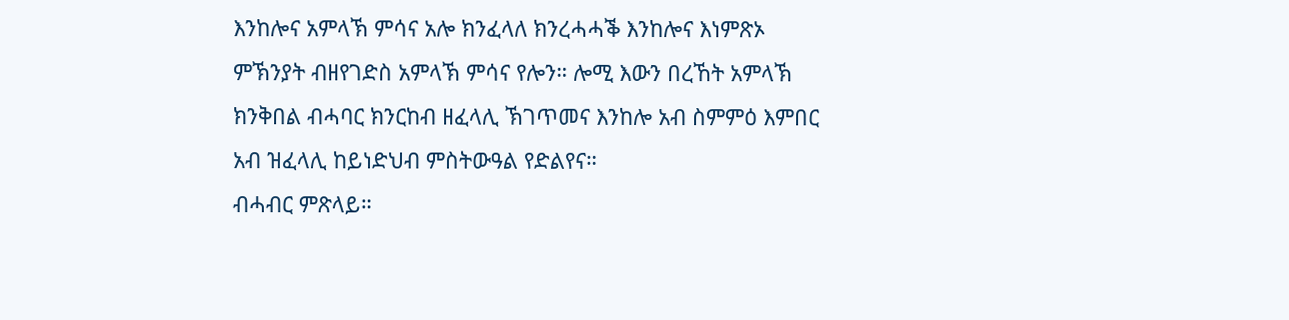እንከሎና አምላኽ ምሳና አሎ ክንፈላለ ክንረሓሓቕ እንከሎና እነምጽኦ ምኽንያት ብዘየገድስ አምላኽ ምሳና የሎን። ሎሚ እውን በረኸት አምላኽ ክንቅበል ብሓባር ክንርከብ ዘፈላሊ ኽገጥመና እንከሎ አብ ስምምዕ እምበር አብ ዝፈላሊ ከይነድህብ ምስትውዓል የድልየና።
ብሓብር ምጽላይ።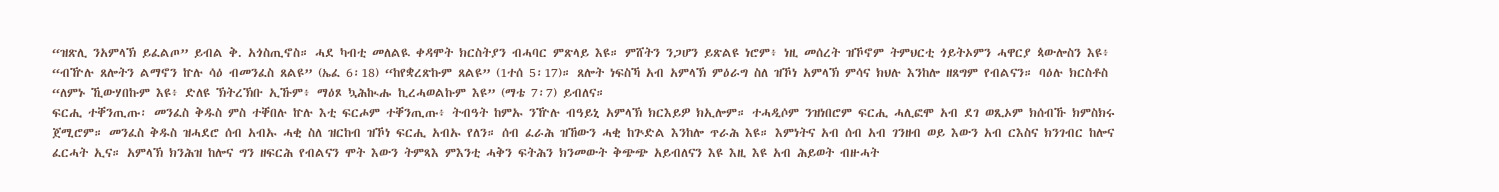“ዝጽሊ ንአምላኽ ይፈልጦ” ይብል ቅ. አጎስጢኖስ። ሓደ ካብቲ መለልዪ ቀዳሞት ክርስትያን ብሓባር ምጽላይ እዩ። ምሸትን ንጋሆን ይጽልዩ ነሮም፥ ነዚ መሰረት ዝኾኖም ትምህርቲ ጎይትኦምን ሓዋርያ ጳውሎስን እዩ፥ “ብዅሉ ጸሎትን ልማኖን ኵሉ ሳዕ ብመንፈስ ጸልዩ” (ኤፈ 6፡18) “ከየቋረጽኩም ጸልዩ” (1ተሰ 5፡17)። ጸሎት ነፍስኻ አብ አምላኽ ምዕራግ ስለ ዝኾነ አምላኽ ምሳና ክህሉ እንከሎ ዘጸግም የብልናን። ባዕሉ ክርስቶስ “ለምኑ ኺውሃበኩም እዩ፥ ድለዩ ኽትረኽቡ ኢኹም፥ ማዕጾ ኳሕኲሑ ኪረሓወልኩም እዩ” (ማቴ 7፡7) ይብለና።
ፍርሒ ተቐንጢጡ፡ መንፈስ ቅዱስ ምስ ተቐበሉ ኵሉ እቲ ፍርሖም ተቐንጢጡ፥ ትብዓት ከምኡ ንዅሉ ብዓይኒ አምላኽ ክርእይዎ ክኢሎም። ተሓዲሶም ንዝነበሮም ፍርሒ ሓሊፎሞ አብ ደገ ወጺኦም ክሰብኹ ክምስክሩ ጀሚሮም። መንፈስ ቅዱስ ዝሓደሮ ሰብ አብኡ ሓቂ ስለ ዝርከብ ዝኾነ ፍርሒ አብኡ የለን። ሰብ ፈራሕ ዝኸውን ሓቂ ከጕድል እንከሎ ጥራሕ እዩ። እምነትና አብ ሰብ አብ ገንዘብ ወይ እውን አብ ርእስና ክንገብር ከሎና ፈርሓት ኢና። አምላኽ ክንሕዝ ከሎና ግን ዘፍርሕ የብልናን ሞት እውን ትምጻእ ምእንቲ ሓቅን ፍትሕን ክንመውት ቅጭጭ አይብለናን እዩ እዚ እዩ አብ ሕይወት ብዙሓት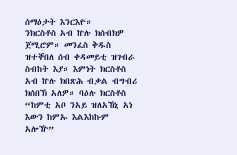ሰማዕታት እንርእዮ።
ንክርስቶስ አብ ኵሉ ክሰብክዎ ጀሚሮም። መንፈስ ቅዱስ ዝተቐበለ ሰብ ቀዳመይቲ ዝገብራ ስብከት እያ። እምነት ክርስቶስ አብ ኵሉ ክበጽሕ ብቃል ብግብሪ ክሰበኽ አለዎ። ባዕሉ ክርስቶስ “ከምቲ አቦ ንአይ ዝለአኸኒ አነ እውን ከምኡ እልእከኩም አሎዅ”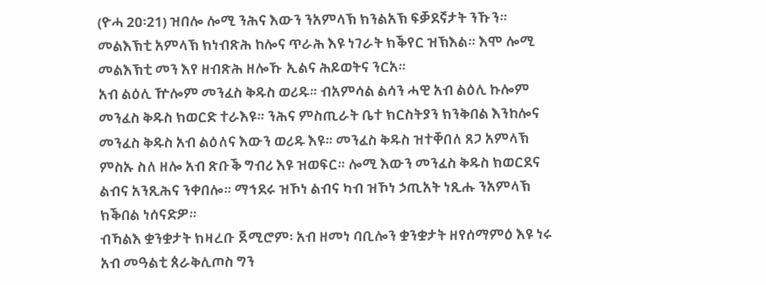(ዮሓ 20፡21) ዝበሎ ሎሚ ንሕና እውን ንአምላኽ ክንልአኽ ፍቓደኛታት ንኹን። መልእኽቲ አምላኽ ክነብጽሕ ከሎና ጥራሕ እዩ ነገራት ክቕየር ዝኽእል። እሞ ሎሚ መልእኽቲ መን እየ ዘብጽሕ ዘሎኹ ኢልና ሕይወትና ንርአ።
አብ ልዕሊ ዅሎም መንፈስ ቅዱስ ወሪዱ። ብአምሳል ልሳን ሓዊ አብ ልዕሊ ኩሎም መንፈስ ቅዱስ ክወርድ ተራእዩ። ንሕና ምስጢራት ቤተ ክርስትያን ክንቅበል እንከሎና መንፈስ ቅዱስ አብ ልዕለና እውን ወሪዱ እዩ። መንፈስ ቅዱስ ዝተቐበለ ጸጋ አምላኽ ምስኡ ስለ ዘሎ አብ ጽቡቕ ግብሪ እዩ ዝወፍር። ሎሚ እውን መንፈስ ቅዱስ ክወርደና ልብና አንጺሕና ንቀበሎ። ማኅደሩ ዝኾነ ልብና ካብ ዝኾነ ኃጢአት ነጺሑ ንአምላኽ ክቕበል ነሰናድዎ።
ብኻልእ ቋንቋታት ክዛረቡ ጀሚሮም፡ አብ ዘመነ ባቢሎን ቋንቋታት ዘየሰማምዕ እዩ ነሩ አብ መዓልቲ ጰራቅሊጦስ ግን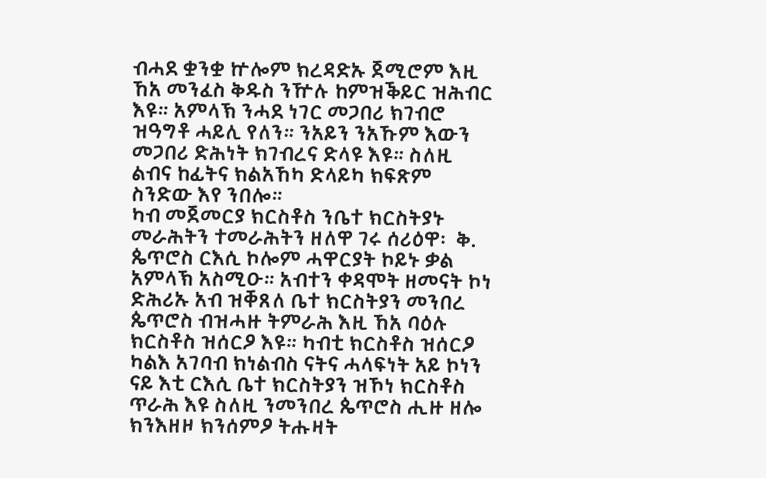ብሓደ ቋንቋ ኵሎም ክረዳድኡ ጀሚሮም እዚ ኸአ መንፈስ ቅዱስ ንዅሉ ከምዝቕይር ዝሕብር እዩ። አምላኽ ንሓደ ነገር መጋበሪ ክገብሮ ዝዓግቶ ሓይሊ የለን። ንአይን ንአኹም እውን መጋበሪ ድሕነት ክገብረና ድላዩ እዩ። ስለዚ ልብና ከፊትና ክልአኸካ ድላይካ ክፍጽም ስንድው እየ ንበሎ።
ካብ መጀመርያ ክርስቶስ ንቤተ ክርስትያኑ መራሕትን ተመራሕትን ዘለዋ ገሩ ሰሪዕዋ፡  ቅ. ጴጥሮስ ርእሲ ኮሎም ሓዋርያት ኮይኑ ቃል አምላኽ አስሚዑ። አብተን ቀዳሞት ዘመናት ኮነ ድሕሪኡ አብ ዝቐጸለ ቤተ ክርስትያን መንበረ ጴጥሮስ ብዝሓዙ ትምራሕ እዚ ኸአ ባዕሉ ክርስቶስ ዝሰርዖ እዩ። ካብቲ ክርስቶስ ዝሰርዖ ካልእ አገባብ ክነልብስ ናትና ሓላፍነት አይ ኮነን ናይ እቲ ርእሲ ቤተ ክርስትያን ዝኾነ ክርስቶስ ጥራሕ እዩ ስለዚ ንመንበረ ጴጥሮስ ሒዙ ዘሎ ክንእዘዞ ክንሰምዖ ትሑዛት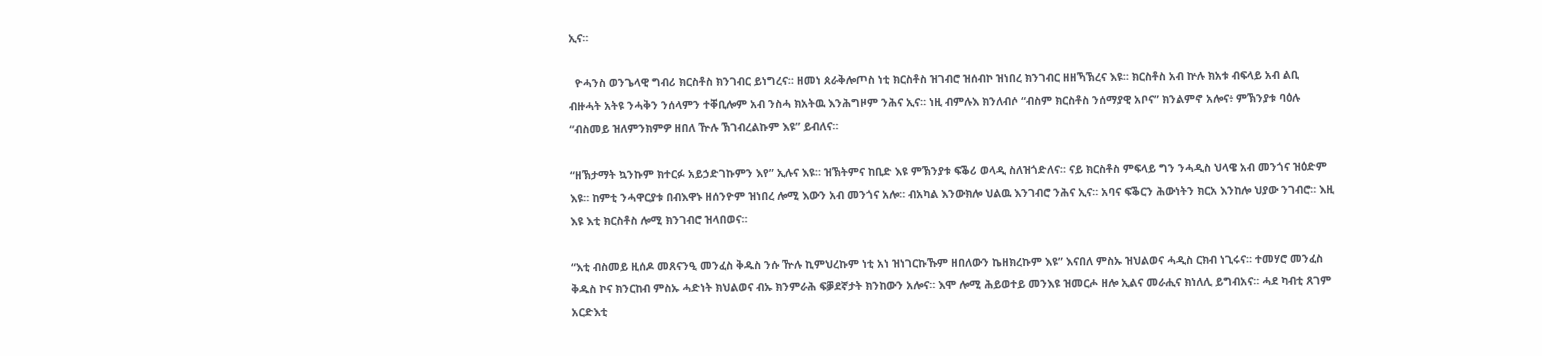ኢና።

  ዮሓንስ ወንጌላዊ ግብሪ ክርስቶስ ክንገብር ይነግረና። ዘመነ ጰራቅሎጦስ ነቲ ክርስቶስ ዝገብሮ ዝሰብኮ ዝነበረ ክንገብር ዘዘኻኽረና እዩ። ክርስቶስ አብ ኵሉ ክአቱ ብፍላይ አብ ልቢ ብዙሓት አትዩ ንሓቅን ንሰላምን ተቐቢሎም አብ ንስሓ ክአትዉ እንሕግዞም ንሕና ኢና። ነዚ ብምሉእ ክንለብሶ “ብስም ክርስቶስ ንሰማያዊ አቦና” ክንልምኖ አሎና፥ ምኽንያቱ ባዕሉ “ብስመይ ዝለምንክምዎ ዘበለ ዅሉ ኽገብረልኩም እዩ” ይብለና።

“ዘኽታማት ኳንኩም ክተርፉ አይኃድገኩምን እየ” ኢሉና እዩ። ዝኽትምና ከቢድ እዩ ምኽንያቱ ፍቕሪ ወላዲ ስለዝጎድለና። ናይ ክርስቶስ ምፍላይ ግን ንሓዲስ ህላዌ አብ መንጎና ዝዕድም እዩ። ከምቲ ንሓዋርያቱ በብእዋኑ ዘሰንዮም ዝነበረ ሎሚ እውን አብ መንጎና አሎ። ብአካል እንውክሎ ህልዉ እንገብሮ ንሕና ኢና። አባና ፍቕርን ሕውነትን ክርአ እንከሎ ህያው ንገብሮ። እዚ እዩ እቲ ክርስቶስ ሎሚ ክንገብሮ ዝላበወና።

“እቲ ብስመይ ዚሰዶ መጸናንዒ መንፈስ ቅዱስ ንሱ ዅሉ ኪምህረኩም ነቲ አነ ዝነገርኩኹም ዘበለውን ኬዘክረኩም እዩ” እናበለ ምስኡ ዝህልወና ሓዲስ ርክብ ነጊሩና። ተመሃሮ መንፈስ ቅዱስ ኮና ክንርከብ ምስኡ ሓድነት ክህልወና ብኡ ክንምራሕ ፍቓደኛታት ክንከውን አሎና። እሞ ሎሚ ሕይወተይ መንእዩ ዝመርሖ ዘሎ ኢልና መራሒና ክነለሊ ይግብአና። ሓደ ካብቲ ጸገም አርድእቲ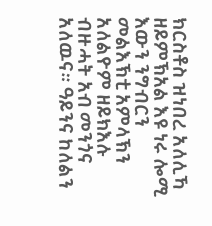ክርስቶስ ዝነበረ አለሊኻ ዘይምኽአል እዩ ነሩ ሎሚ እውን ንግብርን መልእኽቲ አምላኽን አለልዮም ዘይክእሉ ብዙሓት አብ መንጎና አለዉና። ዓይንና ከለልን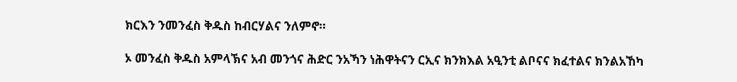ክርእን ንመንፈስ ቅዱስ ከብርሃልና ንለምኖ።

ኦ መንፈስ ቅዱስ አምላኽና አብ መንጎና ሕድር ንአኻን ነሕዋትናን ርኢና ክንክእል አዒንቲ ልቦናና ክፈተልና ክንልአኸካ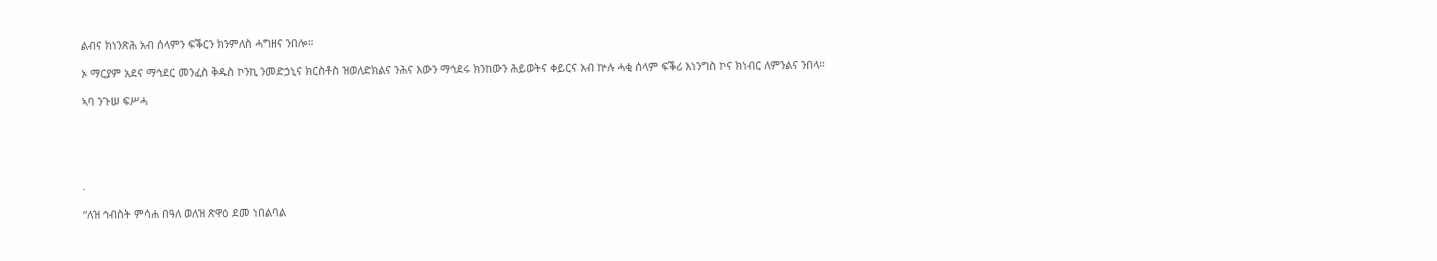ልብና ክነንጽሕ አብ ሰላምን ፍቕርን ክንምለስ ሓግዘና ንበሎ።

ኦ ማርያም አደና ማኅደር መንፈስ ቅዱስ ኮንኪ ንመድኃኒና ክርስቶስ ዝወለድክልና ንሕና እውን ማኅደሩ ክንከውን ሕይወትና ቀይርና አብ ኵሉ ሓቂ ሰላም ፍቕሪ እነንግስ ኮና ክነብር ለምንልና ንበላ።

ኣባ ንጉሠ ፍሥሓ





.

“ለዝ ኅብስት ምሳሐ በዓለ ወለዝ ጽዋዕ ደመ ነበልባል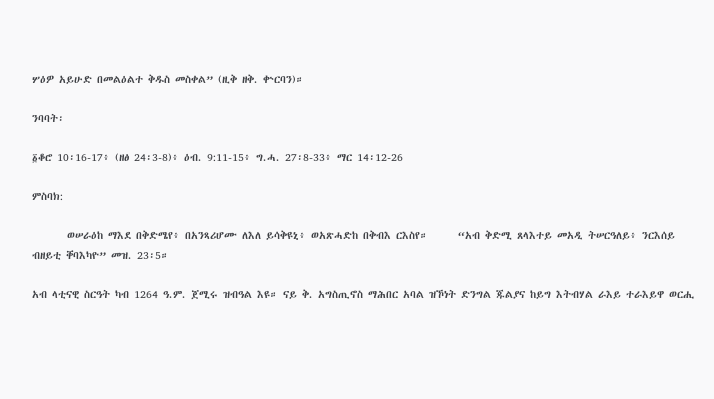ሦዕዎ አይሁድ በመልዕልተ ቅዱስ መስቀል” (ዚቅ ዘቅ. ቍርባን)።

ንባባት፡

፩ቆሮ 10፡16-17፥ (ዘፅ 24፡3-8)፥ ዕብ. 9:11-15፥ ግ.ሓ. 27፡8-33፥ ማር 14፡12-26

ምስባክ:

       ወሠራዕከ ማእደ በቅድሜየ፥ በአንጻሪሆሙ ለእለ ይሳቅዩኒ፥ ወአጽሓድከ በቅብእ ርእስየ።      “አብ ቅድሚ ጸላእተይ መአዲ ትሠርዓለይ፥ ንርእሰይ ብዘይቲ ቐባእካዮ” መዝ. 23፡5።

አብ ላቲናዊ ስርዓት ካብ 1264 ዓ.ም. ጀሚሩ ዝብዓል እዩ። ናይ ቅ. አግስጢኖስ ማሕበር አባል ዝኾነት ድንግል ጁልያና ከይግ እትብሃል ራእይ ተራእይዋ ወርሒ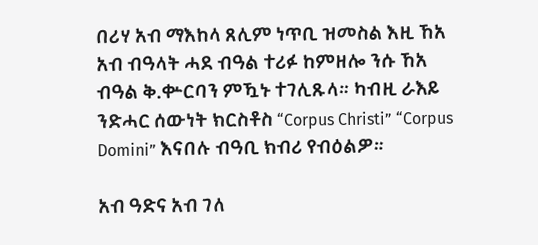በሪሃ አብ ማእከላ ጸሊም ነጥቢ ዝመስል እዚ ኸአ አብ ብዓላት ሓደ ብዓል ተሪፉ ከምዘሎ ንሱ ኸአ ብዓል ቅ.ቍርባን ምዃኑ ተገሊጹላ። ካብዚ ራእይ ንድሓር ሰውነት ክርስቶስ “Corpus Christi” “Corpus Domini” እናበሉ ብዓቢ ክብሪ የብዕልዎ።

አብ ዓድና አብ ገለ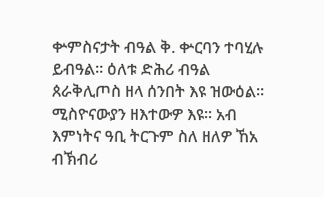ቍምስናታት ብዓል ቅ. ቍርባን ተባሂሉ ይብዓል። ዕለቱ ድሕሪ ብዓል ጰራቅሊጦስ ዘላ ሰንበት እዩ ዝውዕል። ሚስዮናውያን ዘእተውዎ እዩ። አብ እምነትና ዓቢ ትርጉም ስለ ዘለዎ ኸአ ብኽብሪ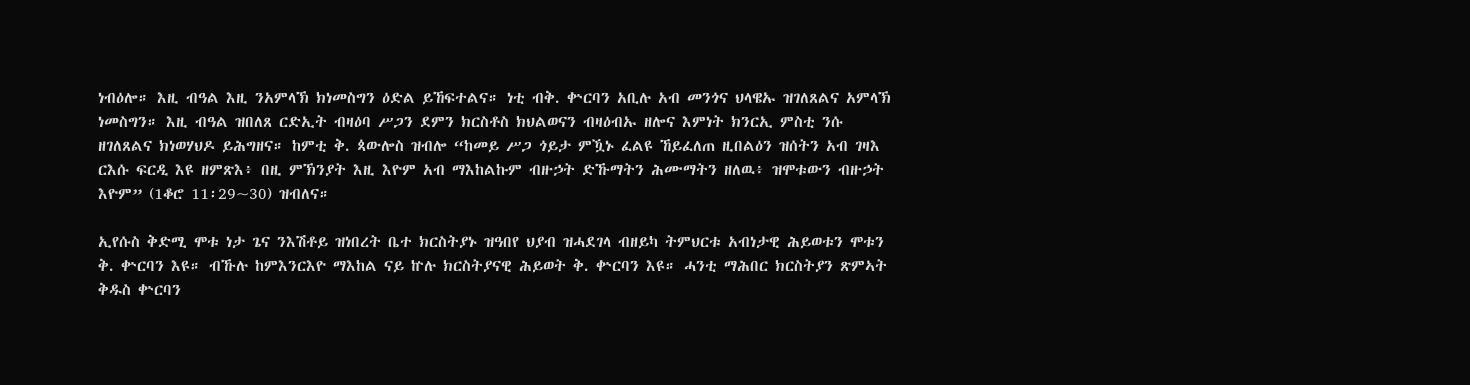ነብዕሎ። እዚ ብዓል እዚ ንአምላኽ ክነመስግን ዕድል ይኸፍተልና። ነቲ ብቅ. ቍርባን አቢሉ አብ መንጎና ህላዌኡ ዝገለጸልና አምላኽ ነመስግን። እዚ ብዓል ዝበለጸ ርድኢት ብዛዕባ ሥጋን ደምን ክርስቶስ ክህልወናን ብዛዕብኡ ዘሎና እምነት ክንርኢ ምስቲ ንሱ ዘገለጸልና ክነወሃህዶ ይሕግዘና። ከምቲ ቅ. ጳውሎስ ዝብሎ “ከመይ ሥጋ ጎይታ ምዃኑ ፈልዩ ኸይፈለጠ ዚበልዕን ዝሰትን አብ ገዛእ ርእሱ ፍርዲ እዩ ዘምጽእ፥ በዚ ምኽንያት እዚ እዮም አብ ማእከልኩም ብዙኃት ድኹማትን ሕሙማትን ዘለዉ፥ ዝሞቱውን ብዙኃት እዮም” (1ቆሮ 11፡29~30) ዝብለና።

ኢየሱስ ቅድሚ ሞቱ ነታ ጌና ንእሽቶይ ዝነበረት ቤተ ክርስትያኑ ዝዓበየ ህያብ ዝሓደገላ ብዘይካ ትምህርቱ አብነታዊ ሕይወቱን ሞቱን ቅ. ቍርባን እዩ። ብኹሉ ከምእንርእዮ ማእከል ናይ ኵሉ ክርስትያናዊ ሕይወት ቅ. ቍርባን እዩ። ሓንቲ ማሕበር ክርስትያን ጽምኣት ቅዱስ ቍርባን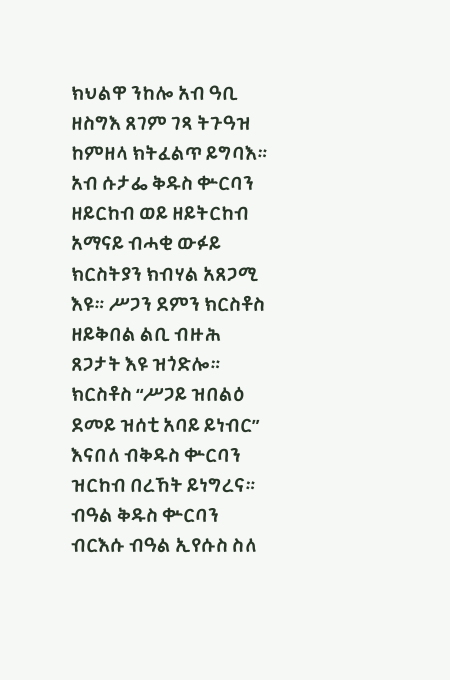ክህልዋ ንከሎ አብ ዓቢ ዘስግእ ጸገም ገጻ ትጉዓዝ ከምዘላ ክትፈልጥ ይግባእ። አብ ሱታፌ ቅዱስ ቍርባን ዘይርከብ ወይ ዘይትርከብ አማናይ ብሓቂ ውፉይ ክርስትያን ክብሃል አጸጋሚ እዩ። ሥጋን ደምን ክርስቶስ ዘይቅበል ልቢ ብዙሕ ጸጋታት እዩ ዝጎድሎ። ክርስቶስ “ሥጋይ ዝበልዕ ደመይ ዝሰቲ አባይ ይነብር” እናበለ ብቅዱስ ቍርባን ዝርከብ በረኸት ይነግረና። ብዓል ቅዱስ ቍርባን ብርእሱ ብዓል ኢየሱስ ስለ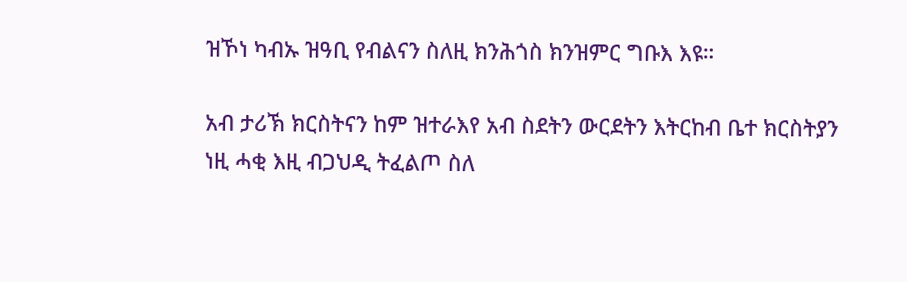ዝኾነ ካብኡ ዝዓቢ የብልናን ስለዚ ክንሕጎስ ክንዝምር ግቡእ እዩ።

አብ ታሪኽ ክርስትናን ከም ዝተራእየ አብ ስደትን ውርደትን እትርከብ ቤተ ክርስትያን ነዚ ሓቂ እዚ ብጋህዲ ትፈልጦ ስለ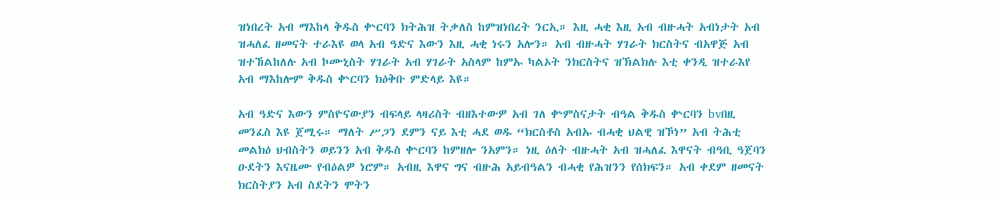ዝነበረት አብ ማእከላ ቅዱስ ቍርባን ክትሕዝ ትቃለስ ከምዝነበረት ንርኢ። እዚ ሓቂ እዚ አብ ብዙሓት አብነታት አብ ዝሓለፈ ዘመናት ተራእዩ ወላ አብ ዓድና እውን እዚ ሓቂ ነሩን አሎን። አብ ብዙሓት ሃገራት ክርስትና ብአዋጅ አብ ዝተኸልከለሉ አብ ኮሙኒስት ሃገራት አብ ሃገራት አስላም ከምኡ ካልኦት ንክርስትና ዝኽልክሉ እቲ ቀንዲ ዝተራእየ አብ ማእከሎም ቅዱስ ቍርባን ክዕቅቡ ምድላይ እዩ።

አብ ዓድና እውን ምስዮናውያን ብፍላይ ላዛሪስት ብዘእተውዎ አብ ገለ ቍምስናታት ብዓል ቅዱስ ቍርባን bvበዚ መንፈስ እዩ ጀሚሩ። ማለት ሥጋን ደምን ናይ እቲ ሓደ ወዱ “ክርስቶስ አብኡ ብሓቂ ህልዊ ዝኾነ” አብ ትሕቲ መልክዕ ህብስትን ወይንን አብ ቅዱስ ቍርባን ከምዘሎ ንአምን። ነዚ ዕለት ብዙሓት አብ ዝሓለፈ እዋናት ብዓቢ ዓጀባን ዑደትን እናዜሙ የብዕልዎ ነሮም። አብዚ እዋና ግና ብዙሕ አይብዓልን ብሓቂ የሕዝንን የሰክፍን። አብ ቀደም ዘመናት ክርስትያን አብ ስደትን ሞትን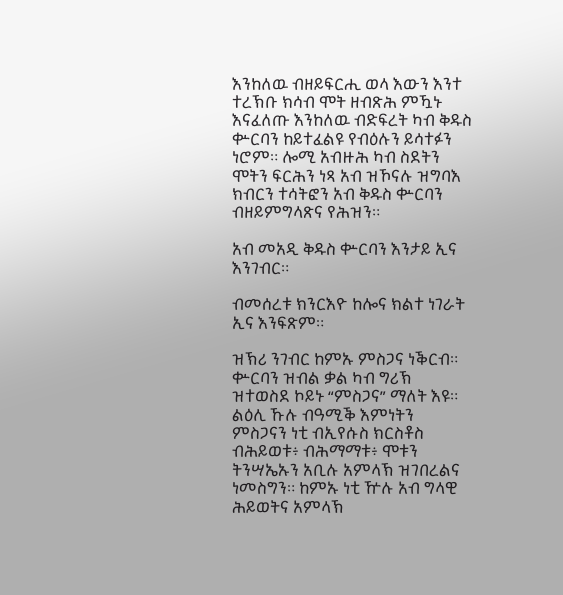እንከለዉ ብዘይፍርሒ ወላ እውን እንተ ተረኽቡ ክሳብ ሞት ዘብጽሕ ምዃኑ እናፈለጡ እንከለዉ ብድፍረት ካብ ቅዱስ ቍርባን ከይተፈልዩ የብዕሉን ይሳተፉን ነሮም። ሎሚ አብዙሕ ካብ ስደትን ሞትን ፍርሕን ነጻ አብ ዝኾናሉ ዝግባእ ክብርን ተሳትፎን አብ ቅዱስ ቍርባን ብዘይምግላጽና የሕዝን።

አብ መአዲ ቅዱስ ቍርባን እንታይ ኢና እንገብር።

ብመሰረቱ ክንርእዮ ከሎና ክልተ ነገራት ኢና እንፍጽም።

ዝኽሪ ንገብር ከምኡ ምስጋና ነቕርብ። ቍርባን ዝብል ቃል ካብ ግሪኽ ዝተወስደ ኮይኑ “ምስጋና” ማለት እዩ። ልዕሊ ኹሉ ብዓሚቕ እምነትን ምስጋናን ነቲ ብኢየሱስ ክርስቶስ  ብሕይወቱ፥ ብሕማማቱ፥ ሞቱን ትንሣኤኡን አቢሉ አምላኽ ዝገበረልና ነመስግን። ከምኡ ነቲ ዅሉ አብ ግላዊ ሕይወትና አምላኽ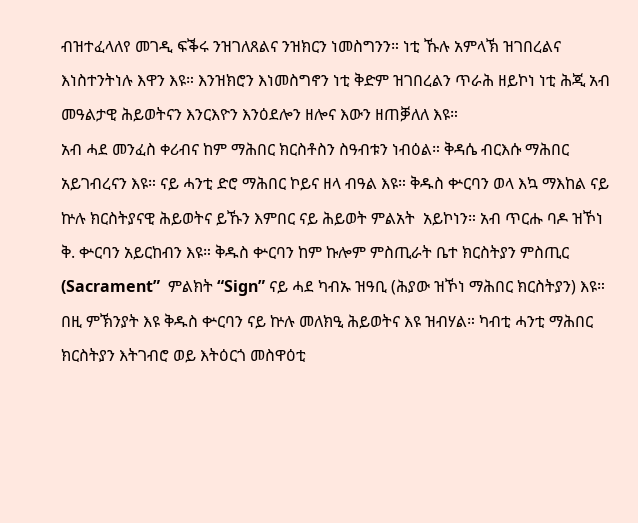ብዝተፈላለየ መገዲ ፍቕሩ ንዝገለጸልና ንዝክርን ነመስግንን። ነቲ ኹሉ አምላኽ ዝገበረልና እነስተንትነሉ እዋን እዩ። እንዝክሮን እነመስግኖን ነቲ ቅድም ዝገበረልን ጥራሕ ዘይኮነ ነቲ ሕጂ አብ መዓልታዊ ሕይወትናን እንርእዮን እንዕደሎን ዘሎና እውን ዘጠቓለለ እዩ።
አብ ሓደ መንፈስ ቀሪብና ከም ማሕበር ክርስቶስን ስዓብቱን ነብዕል። ቅዳሴ ብርእሱ ማሕበር አይገብረናን እዩ። ናይ ሓንቲ ድሮ ማሕበር ኮይና ዘላ ብዓል እዩ። ቅዱስ ቍርባን ወላ እኳ ማእከል ናይ ኵሉ ክርስትያናዊ ሕይወትና ይኹን እምበር ናይ ሕይወት ምልአት  አይኮነን። አብ ጥርሑ ባዶ ዝኾነ ቅ. ቍርባን አይርከብን እዩ። ቅዱስ ቍርባን ከም ኩሎም ምስጢራት ቤተ ክርስትያን ምስጢር (Sacrament”  ምልክት “Sign” ናይ ሓደ ካብኡ ዝዓቢ (ሕያው ዝኾነ ማሕበር ክርስትያን) እዩ። በዚ ምኽንያት እዩ ቅዱስ ቍርባን ናይ ኵሉ መለክዒ ሕይወትና እዩ ዝብሃል። ካብቲ ሓንቲ ማሕበር ክርስትያን እትገብሮ ወይ እትዕርጎ መስዋዕቲ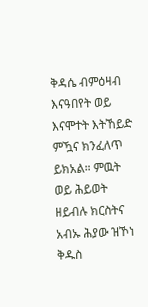ቅዳሴ ብምዕዛብ እናዓበየት ወይ እናሞተት እትኸይድ ምዃና ክንፈለጥ ይክአል። ምዉት ወይ ሕይወት ዘይብሉ ክርስትና አብኡ ሕያው ዝኾነ ቅዱስ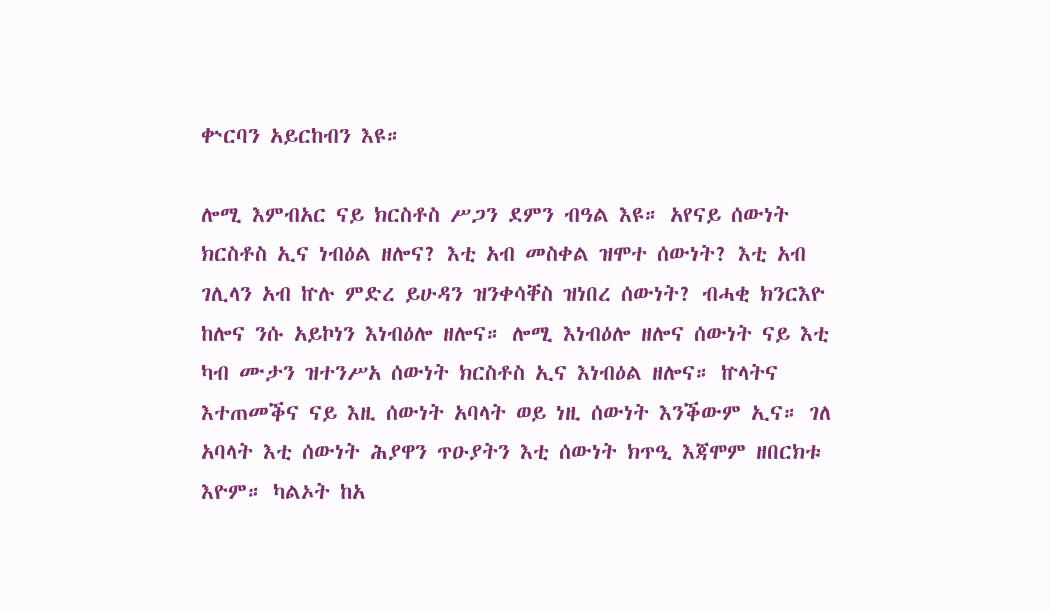ቍርባን አይርከብን እዩ።

ሎሚ እምብአር ናይ ክርስቶስ ሥጋን ደምን ብዓል እዩ። አየናይ ሰውነት ክርስቶስ ኢና ነብዕል ዘሎና? እቲ አብ መስቀል ዝሞተ ሰውነት? እቲ አብ ገሊላን አብ ኵሉ ምድረ ይሁዳን ዝንቀሳቐስ ዝነበረ ሰውነት? ብሓቂ ክንርእዮ ከሎና ንሱ አይኮነን እነብዕሎ ዘሎና። ሎሚ እነብዕሎ ዘሎና ሰውነት ናይ እቲ ካብ ሙታን ዝተንሥአ ሰውነት ክርስቶስ ኢና እነብዕል ዘሎና። ኵላትና እተጠመቕና ናይ እዚ ሰውነት አባላት ወይ ነዚ ሰውነት እንቕውም ኢና። ገለ አባላት እቲ ሰውነት ሕያዋን ጥዑያትን እቲ ሰውነት ክጥዒ እጃሞም ዘበርክቱ እዮም። ካልኦት ከአ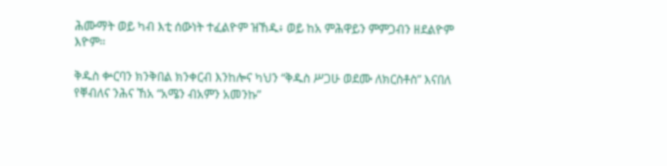ሕሙማት ወይ ካብ እቲ ሰውነት ተፈልዮም ዝኸዱ፥ ወይ ከአ ምሕዋይን ምምጋብን ዘደልዮም እዮም።

ቅዱስ ቍርባን ክንቅበል ክንቀርብ እንከሎና ካህን “ቅዱስ ሥጋሁ ወደሙ ለክርስቶስ” እናበለ  የቐብለና ንሕና ኸአ “አሜን ብአምን አመንኩ”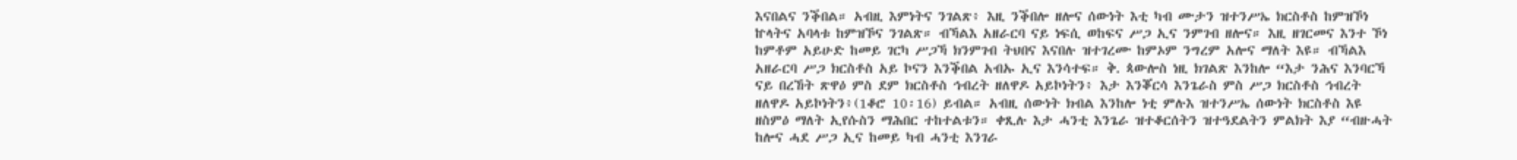እናበልና ንቕበል። አብዚ እምነትና ንገልጽ፥ እዚ ንቕበሎ ዘሎና ሰውነት እቲ ካብ ሙታን ዝተንሥኤ ክርስቶስ ከምዝኾነ ኵላትና አባላቱ ከምዝኾና ንገልጽ። ብኻልእ አዘራርባ ናይ ነፍሲ ወከፍና ሥጋ ኢና ንምገብ ዘሎና። እዚ ዘገርመና እንተ ኾነ ከምቶም አይሁድ ከመይ ገርካ ሥጋኻ ክንምገብ ትህበና እናበሉ ዝተገረሙ ከምኦም ንግረም አሎና ማለት እዩ። ብኻልእ አዘራርባ ሥጋ ክርስቶስ አይ ኮናን እንቕበል አብኡ ኢና እንሳተፍ። ቅ. ጳውሎስ ነዚ ክገልጽ እንከሎ “እታ ንሕና እንባርኻ ናይ በረኸት ጽዋዕ ምስ ደም ክርስቶስ ኅብረት ዘለዋዶ አይኮነትን፥ እታ እንቖርሳ እንጌራስ ምስ ሥጋ ክርስቶስ ኅብረት ዘለዋዶ አይኮነትን፥(1ቆሮ 10፡16) ይብል። አብዚ ሰውነት ክብል እንከሎ ነቲ ምሉእ ዝተንሥኤ ሰውነት ክርስቶስ እዩ ዘስምዕ ማለት ኢየሱስን ማሕበር ተከተልቱን። ቀጺሉ እታ ሓንቲ እንጌራ ዝተቆርሰትን ዝተዓደልትን ምልክት እያ “ብዙሓት ከሎና ሓደ ሥጋ ኢና ከመይ ካብ ሓንቲ እንገራ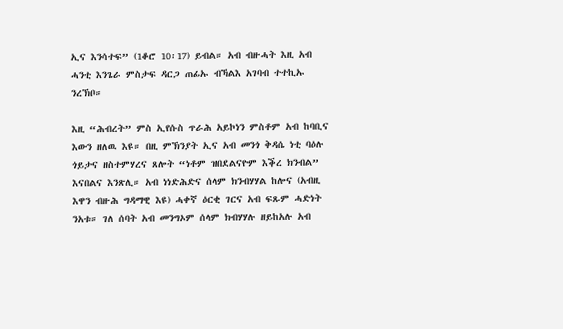ኢና እንሳተፍ” (1ቆሮ 10፡17) ይብል። አብ ብዙሓት እዚ አብ ሓንቲ እንጌራ ምስታፍ ዳርጋ ጠፊኡ ብኻልእ አገባብ ተተኪኡ ንረኽቦ።

እዚ “ሕብረት” ምስ ኢየሱስ ጥራሕ አይኮነን ምስቶም አብ ከባቢና እውን ዘለዉ እዩ። በዚ ምኽንያት ኢና አብ መንጎ ቅዳሴ ነቲ ባዕሉ ጎይታና ዘስተምሃረና ጸሎት “ነቶም ዝበደልናዮም እቕረ ክንብል” እናበልና እንጽሊ። አብ ነነድሕድና ሰላም ክንብሃሃል ከሎና (አብዚ እዋን ብዙሕ ግዳማዊ እዩ) ሓቀኛ ዕርቂ ገርና አብ ፍጹም ሓድነት ንአቱ። ገለ ሰባት አብ መንግኦም ሰላም ክብሃሃሉ ዘይከአሉ አብ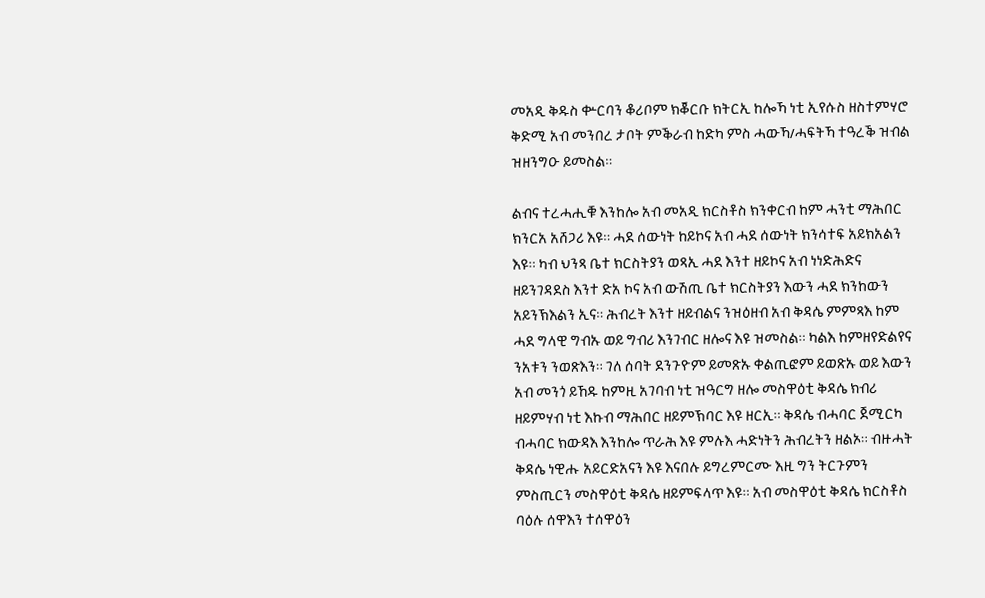መአዲ ቅዱስ ቍርባን ቆሪቦም ክቖርቡ ክትርኢ ከሎኻ ነቲ ኢየሱስ ዘስተምሃሮ ቅድሚ አብ መንበረ ታቦት ምቕራብ ከድካ ምስ ሓውኻ/ሓፍትኻ ተዓረቕ ዝብል ዝዘንግዑ ይመስል።

ልብና ተረሓሒቑ እንከሎ አብ መአዲ ክርስቶስ ክንቀርብ ከም ሓንቲ ማሕበር ክንርአ አሸጋሪ እዩ። ሓደ ሰውነት ከይኮና አብ ሓደ ሰውነት ክንሳተፍ አይክአልን እዩ። ካብ ህንጻ ቤተ ክርስትያን ወጻኢ ሓደ እንተ ዘይኮና አብ ነነድሕድና ዘይንገዳደስ እንተ ድአ ኮና አብ ውሽጢ ቤተ ክርስትያን እውን ሓደ ክንከውን አይንኽእልን ኢና። ሕብረት እንተ ዘይብልና ንዝዕዘብ አብ ቅዳሴ ምምጻእ ከም ሓደ ግላዊ ግብኡ ወይ ግብሪ እንገብር ዘሎና እዩ ዝመስል። ካልእ ከምዘየድልየና ንአቱን ንወጽእን። ገለ ሰባት ደንጉዮም ይመጽኡ ቀልጢፎም ይወጽኡ ወይ እውን አብ መንጎ ይኸዱ ከምዚ አገባብ ነቲ ዝዓርግ ዘሎ መስዋዕቲ ቅዳሴ ክብሪ ዘይምሃብ ነቲ እኩብ ማሕበር ዘይምኽባር እዩ ዘርኢ። ቅዳሴ ብሓባር ጀሚርካ ብሓባር ክውዳእ እንከሎ ጥራሕ እዩ ምሉእ ሓድነትን ሕብረትን ዘልኦ። ብዙሓት ቅዳሴ ነዊሑ አይርድአናን እዩ እናበሉ ይግረምርሙ እዚ ግን ትርጉምን ምስጢርን መስዋዕቲ ቅዳሴ ዘይምፍላጥ እዩ። አብ መስዋዕቲ ቅዳሴ ክርስቶስ ባዕሉ ሰዋእን ተሰዋዕን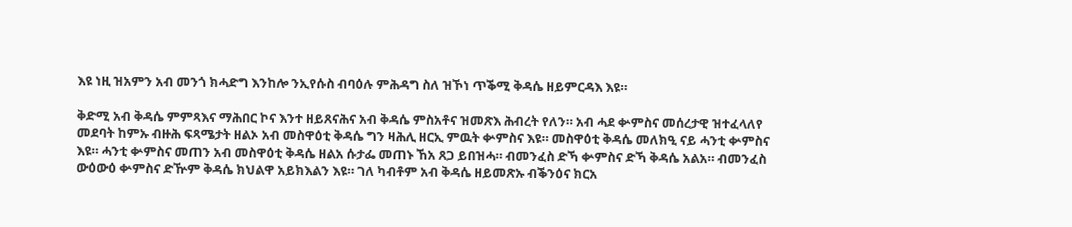እዩ ነዚ ዝአምን አብ መንጎ ክሓድግ እንከሎ ንኢየሱስ ብባዕሉ ምሕዳግ ስለ ዝኾነ ጥቕሚ ቅዳሴ ዘይምርዳእ እዩ።

ቅድሚ አብ ቅዳሴ ምምጻእና ማሕበር ኮና እንተ ዘይጸናሕና አብ ቅዳሴ ምስአቶና ዝመጽእ ሕብረት የለን። አብ ሓደ ቍምስና መሰረታዊ ዝተፈላለየ መደባት ከምኡ ብዙሕ ፍጻሜታት ዘልኦ አብ መስዋዕቲ ቅዳሴ ግን ዛሕሊ ዘርኢ ምዉት ቍምስና እዩ። መስዋዕቲ ቅዳሴ መለክዒ ናይ ሓንቲ ቍምስና እዩ። ሓንቲ ቍምስና መጠን አብ መስዋዕቲ ቅዳሴ ዘልአ ሱታፌ መጠኑ ኸአ ጸጋ ይበዝሓ። ብመንፈስ ድኻ ቍምስና ድኻ ቅዳሴ አልአ። ብመንፈስ ውዕውዕ ቍምስና ድዅም ቅዳሴ ክህልዋ አይክእልን እዩ። ገለ ካብቶም አብ ቅዳሴ ዘይመጽኡ ብቕንዕና ክርአ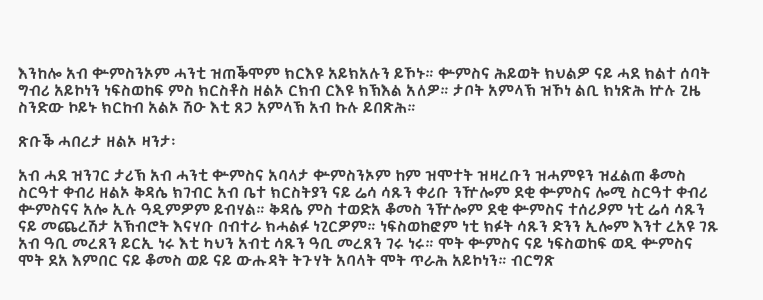እንከሎ አብ ቍምስንኦም ሓንቲ ዝጠቕሞም ክርእዩ አይክአሉን ይኾኑ። ቍምስና ሕይወት ክህልዎ ናይ ሓደ ክልተ ሰባት ግብሪ አይኮነን ነፍስወከፍ ምስ ክርስቶስ ዘልኦ ርክብ ርእዩ ክኽእል አለዎ። ታቦት አምላኽ ዝኾነ ልቢ ክነጽሕ ኵሉ ጊዜ ስንድው ኮይኑ ክርከብ አልኦ ሽዑ እቲ ጸጋ አምላኽ አብ ኩሉ ይበጽሕ።

ጽቡቕ ሓበረታ ዘልኦ ዛንታ፡

አብ ሓደ ዝንገር ታሪኽ አብ ሓንቲ ቍምስና አባላታ ቍምስንኦም ከም ዝሞተት ዝዛረቡን ዝሓምዩን ዝፈልጠ ቆመስ ስርዓተ ቀብሪ ዘልኦ ቅዳሴ ክገብር አብ ቤተ ክርስትያን ናይ ሬሳ ሳጹን ቀሪቡ ንዅሎም ደቂ ቍምስና ሎሚ ስርዓተ ቀብሪ ቍምስናና አሎ ኢሉ ዓዲምዎም ይብሃል። ቅዳሴ ምስ ተወድአ ቆመስ ንዅሎም ደቂ ቍምስና ተሰሪዖም ነቲ ሬሳ ሳጹን ናይ መጨረሽታ አኽብሮት እናሃቡ በብተራ ክሓልፉ ነጊርዎም። ነፍስወከፎም ነቲ ክፉት ሳጹን ድንን ኢሎም እንተ ረአዩ ገጹ አብ ዓቢ መረጸን ይርኢ ነሩ እቲ ካህን አብቲ ሳጹን ዓቢ መረጸን ገሩ ነሩ። ሞት ቍምስና ናይ ነፍስወከፍ ወዲ ቍምስና ሞት ደአ እምበር ናይ ቆመስ ወይ ናይ ውሑዳት ትጉሃት አባላት ሞት ጥራሕ አይኮነን። ብርግጽ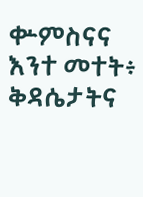ቍምስናና እንተ መተት፥ ቅዳሴታትና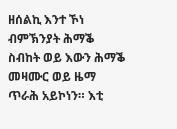ዘሰልኪ እንተ ኾነ ብምኽንያት ሕማቕ ስብከት ወይ እውን ሕማቕ መዛሙር ወይ ዜማ ጥራሕ አይኮነን። እቲ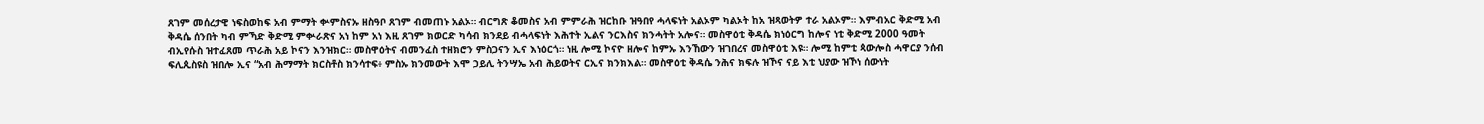ጸገም መሰረታዊ ነፍስወከፍ አብ ምማት ቍምስናኡ ዘስዓቦ ጸገም ብመጠኑ አልኦ። ብርግጽ ቆመስና አብ ምምራሕ ዝርከቡ ዝዓበየ ሓላፍነት አልኦም ካልኦት ከአ ዝጻወትዎ ተራ አልኦም። እምብአር ቅድሚ አብ ቅዳሴ ሰንበት ካብ ምኻድ ቅድሚ ምቍራጽና አነ ከም አነ እዚ ጸገም ክወርድ ካሳብ ክንደይ ብሓላፍነት እሕተት ኢልና ንርእስና ክንሓትት አሎና። መስዋዕቲ ቅዳሴ ክነዕርግ ከሎና ነቲ ቅድሚ 2000 ዓመት ብኢየሱስ ዝተፈጸመ ጥራሕ አይ ኮናን እንዝክር። መስዋዕትና ብመንፈስ ተዘክሮን ምስጋናን ኢና እነዕርጎ። ነዚ ሎሚ ኮናዮ ዘሎና ከምኡ እንኸውን ዝገበረና መስዋዕቲ እዩ። ሎሚ ከምቲ ጳውሎስ ሓዋርያ ንሰብ ፍሊጲስዩስ ዝበሎ ኢና “አብ ሕማማት ክርስቶስ ክንሳተፍ፥ ምስኡ ክንመውት እሞ ኃይሊ ትንሣኤ አብ ሕይወትና ርኢና ክንክእል። መስዋዕቲ ቅዳሴ ንሕና ክፍሉ ዝኾና ናይ እቲ ህያው ዝኾነ ሰውነት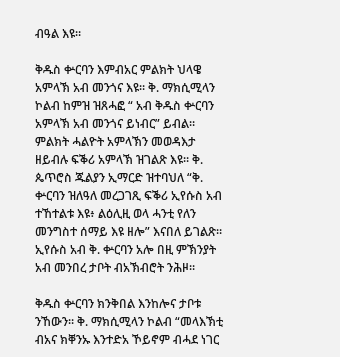ብዓል እዩ።

ቅዱስ ቍርባን እምብአር ምልክት ህላዌ አምላኽ አብ መንጎና እዩ። ቅ. ማክሲሚላን ኮልብ ከምዝ ዝጸሓፎ “ አብ ቅዱስ ቍርባን አምላኽ አብ መንጎና ይነብር” ይብል። ምልክት ሓልዮት አምላኽን መወዳእታ ዘይብሉ ፍቕሪ አምላኽ ዝገልጽ እዩ። ቅ. ጴጥሮስ ጁልያን ኢማርድ ዝተባህለ “ቅ. ቍርባን ዝለዓለ መረጋገጺ ፍቕሪ ኢየሱስ አብ ተኸተልቱ እዩ፥ ልዕሊዚ ወላ ሓንቲ የለን መንግስተ ሰማይ እዩ ዘሎ” እናበለ ይገልጽ። ኢየሱስ አብ ቅ. ቍርባን አሎ በዚ ምኽንያት አብ መንበረ ታቦት ብአኽብሮት ንሕዞ።

ቅዱስ ቍርባን ክንቅበል እንከሎና ታቦቱ ንኸውን። ቅ. ማክሲሚላን ኮልብ “መላእኽቲ ብአና ክቐንኡ እንተድአ ኾይኖም ብሓደ ነገር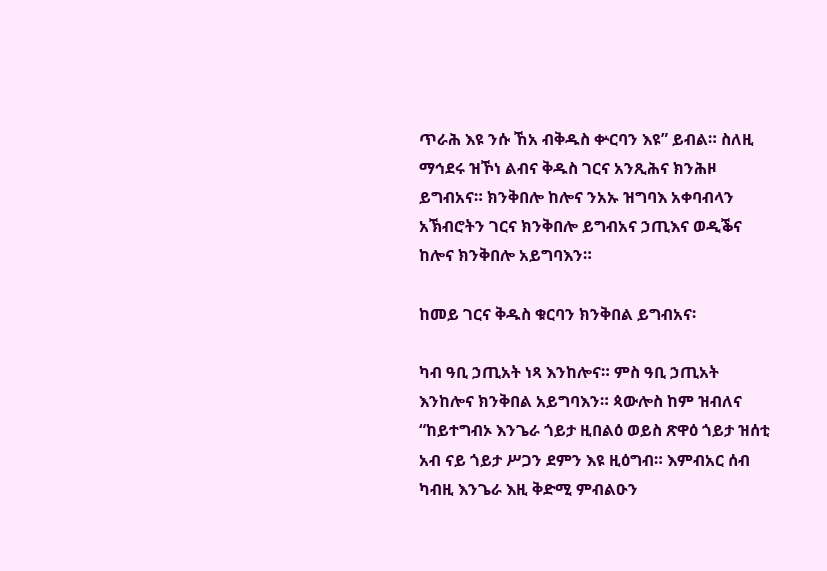ጥራሕ እዩ ንሱ ኸአ ብቅዱስ ቍርባን እዩ” ይብል። ስለዚ ማኅደሩ ዝኾነ ልብና ቅዱስ ገርና አንጺሕና ክንሕዞ ይግብአና። ክንቅበሎ ከሎና ንአኡ ዝግባእ አቀባብላን አኽብሮትን ገርና ክንቅበሎ ይግብአና ኃጢእና ወዲቕና ከሎና ክንቅበሎ አይግባእን።

ከመይ ገርና ቅዱስ ቁርባን ክንቅበል ይግብአና፡

ካብ ዓቢ ኃጢአት ነጻ እንከሎና። ምስ ዓቢ ኃጢአት እንከሎና ክንቅበል አይግባእን። ጳውሎስ ከም ዝብለና “ከይተግብኦ እንጌራ ጎይታ ዚበልዕ ወይስ ጽዋዕ ጎይታ ዝሰቲ አብ ናይ ጎይታ ሥጋን ደምን እዩ ዚዕግብ። እምብአር ሰብ ካብዚ እንጌራ እዚ ቅድሚ ምብልዑን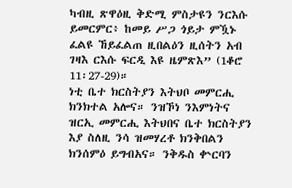ካብዚ ጽዋዕዚ ቅድሚ ምስታዩን ንርእሱ ይመርምር፥ ከመይ ሥጋ ጎይታ ምዃኑ ፈልዩ ኸይፈልጠ ዚበልዕን ዚሰትን አብ ገዛእ ርእሱ ፍርዲ እዩ ዜምጽእ” (1ቆሮ 11፡27-29)።
ነቲ ቤተ ክርስትያን እትህቦ መምርሒ ክንክተል አሎና። ንዝኾነ ንእምነትና ዝርኢ መምርሒ እትህበና ቤተ ክርስትያን እያ ስለዚ ንሳ ዝመሃረቶ ክንቅበልን ክንሰምዕ ይግብአና። ንቅዱስ ቍርባን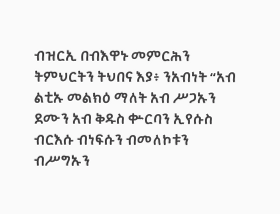ብዝርኢ በብእዋኑ መምርሕን ትምህርትን ትህበና እያ፥ ንአብነት “አብ ልቲኡ መልክዕ ማለት አብ ሥጋኡን ደሙን አብ ቅዱስ ቍርባን ኢየሱስ ብርእሱ ብነፍሱን ብመለኮቱን ብሥግኡን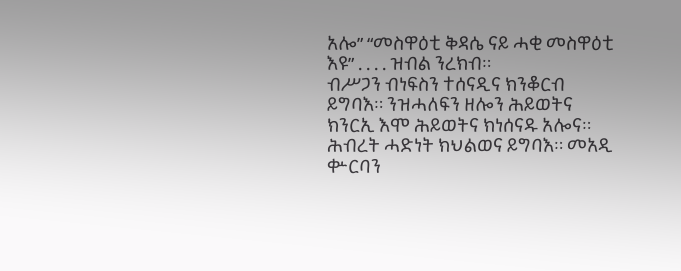አሎ” “መስዋዕቲ ቅዳሴ ናይ ሓቂ መስዋዕቲ እዩ” . . . . ዝብል ንረክብ።
ብሥጋን ብነፍስን ተሰናዲና ክንቆርብ ይግባእ። ንዝሓለፍን ዘሎን ሕይወትና ክንርኢ እሞ ሕይወትና ክነሰናዱ አሎና።
ሕብረት ሓድነት ክህልወና ይግባእ። መአዲ ቍርባን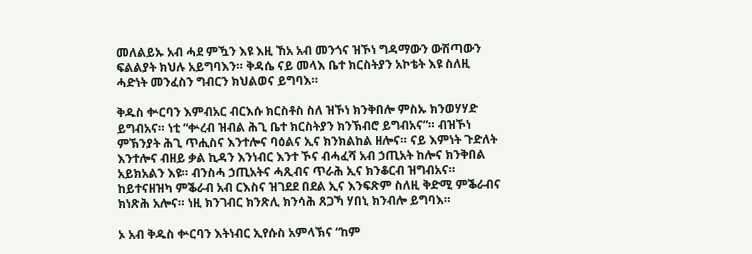መለልይኡ አብ ሓደ ምዃን እዩ እዚ ኸአ አብ መንጎና ዝኾነ ግዳማውን ውሽጣውን ፍልልያት ክህሉ አይግባእን። ቅዳሴ ናይ መላእ ቤተ ክርስትያን አኮቴት እዩ ስለዚ ሓድነት መንፈስን ግብርን ክህልወና ይግባእ።

ቅዱስ ቍርባን እምብአር ብርእሱ ክርስቶስ ስለ ዝኾነ ክንቅበሎ ምስኡ ክንወሃሃድ ይግብአና። ነቲ “ቍረብ ዝብል ሕጊ ቤተ ክርስትያን ክንኽብሮ ይግብአና”። ብዝኾነ ምኽንያት ሕጊ ጥሒስና እንተሎና ባዕልና ኢና ክንክልከል ዘሎና። ናይ እምነት ጉድለት እንተሎና ብዘይ ቃል ኪዳን እንነብር እንተ ኾና ብሓፈሻ አብ ኃጢአት ከሎና ክንቅበል አይክአልን እዩ። ብንስሓ ኃጢአትና ሓጺብና ጥራሕ ኢና ክንቆርብ ዝግብአና። ከይተናዘዝካ ምቕራብ አብ ርእስና ዝገደደ በደል ኢና እንፍጽም ስለዚ ቅድሚ ምቕራብና ክነጽሕ አሎና። ነዚ ክንገብር ክንጽሊ ክንሳሕ ጸጋኻ ሃበኒ ክንብሎ ይግባእ።

ኦ አብ ቅዱስ ቍርባን እትነብር ኢየሱስ አምላኽና “ከም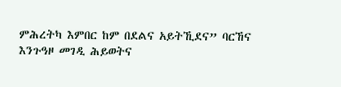ምሕረትካ እምበር ከም በደልና አይትኺደና” ባርኸና እንጉዓዞ መገዲ ሕይወትና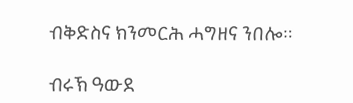ብቅድስና ክንመርሕ ሓግዘና ንበሎ።

ብሩኽ ዓውደ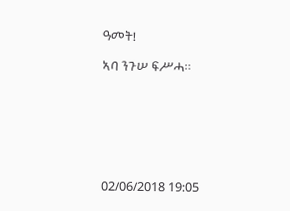ዓመት!

ኣባ ንጉሠ ፍሥሓ።







02/06/2018 19:05